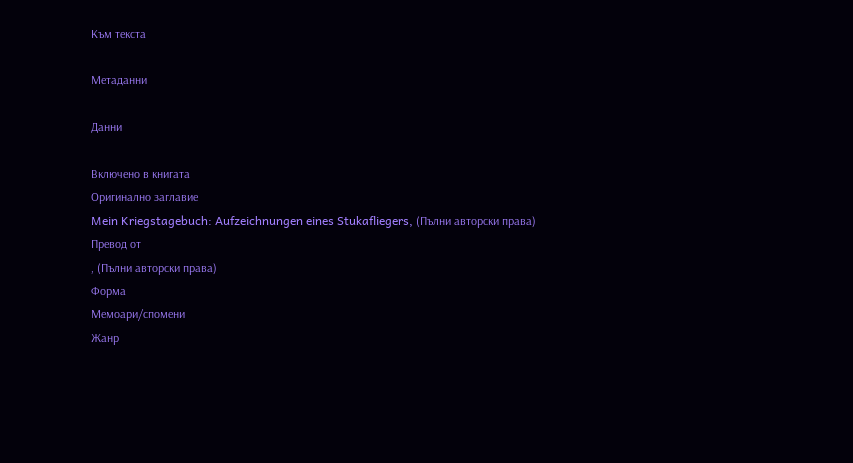Към текста

Метаданни

Данни

Включено в книгата
Оригинално заглавие
Mein Kriegstagebuch: Aufzeichnungen eines Stukafliegers, (Пълни авторски права)
Превод от
, (Пълни авторски права)
Форма
Мемоари/спомени
Жанр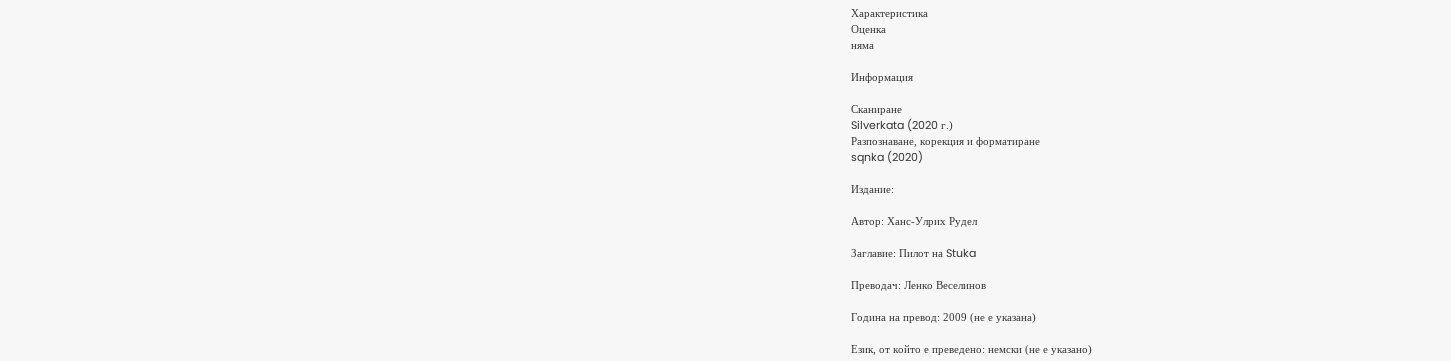Характеристика
Оценка
няма

Информация

Сканиране
Silverkata (2020 г.)
Разпознаване, корекция и форматиране
sqnka (2020)

Издание:

Автор: Ханс-Улрих Рудел

Заглавие: Пилот на Stuka

Преводач: Ленко Веселинов

Година на превод: 2009 (не е указана)

Език, от който е преведено: немски (не е указано)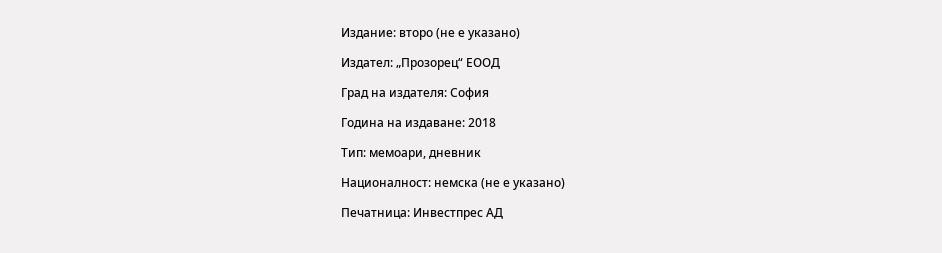Издание: второ (не е указано)

Издател: „Прозорец“ ЕООД

Град на издателя: София

Година на издаване: 2018

Тип: мемоари, дневник

Националност: немска (не е указано)

Печатница: Инвестпрес АД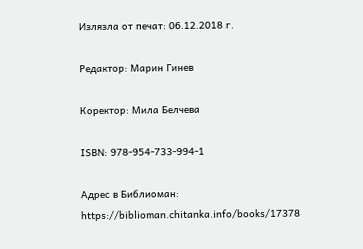Излязла от печат: 06.12.2018 г.

Редактор: Марин Гинев

Коректор: Мила Белчева

ISBN: 978-954-733-994-1

Адрес в Библиоман: https://biblioman.chitanka.info/books/17378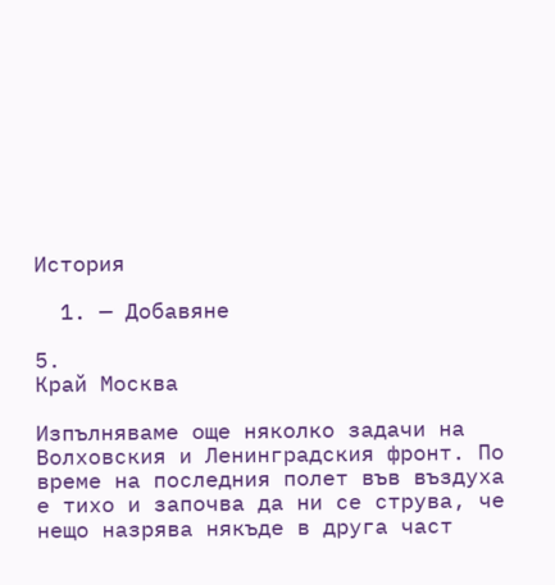История

  1. — Добавяне

5.
Край Москва

Изпълняваме още няколко задачи на Волховския и Ленинградския фронт. По време на последния полет във въздуха е тихо и започва да ни се струва, че нещо назрява някъде в друга част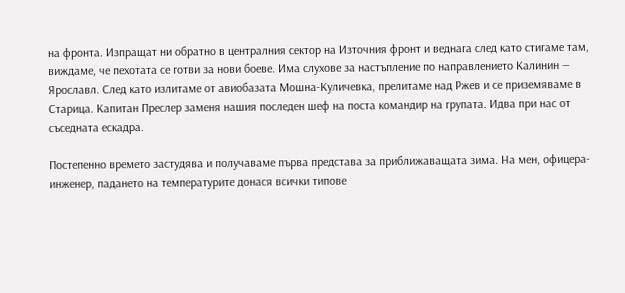на фронта. Изпращат ни обратно в централния сектор на Източния фронт и веднага след като стигаме там, виждаме, че пехотата се готви за нови боеве. Има слухове за настъпление по направлението Калинин — Ярославл. След като излитаме от авиобазата Мошна-Куличевка, прелитаме над Ржев и се приземяваме в Старица. Капитан Преслер заменя нашия последен шеф на поста командир на групата. Идва при нас от съседната ескадра.

Постепенно времето застудява и получаваме първа представа за приближаващата зима. На мен, офицера-инженер, падането на температурите донася всички типове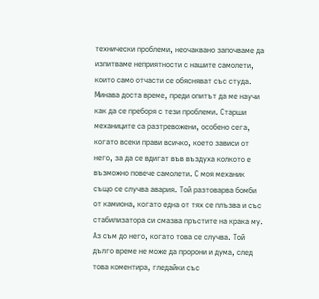технически проблеми, неочаквано започваме да изпитваме неприятности с нашите самолети, които само отчасти се обясняват със студа. Минава доста време, преди опитът да ме научи как да се преборя с тези проблеми. Старши механиците са разтревожени, особено сега, когато всеки прави всичко, което зависи от него, за да се вдигат във въздуха колкото е възможно повече самолети. С моя механик също се случва авария. Той разтоварва бомби от камиона, когато една от тях се плъзва и със стабилизатора си смазва пръстите на крака му. Аз съм до него, когато това се случва. Той дълго време не може да пророни и дума, след това коментира, гледайки със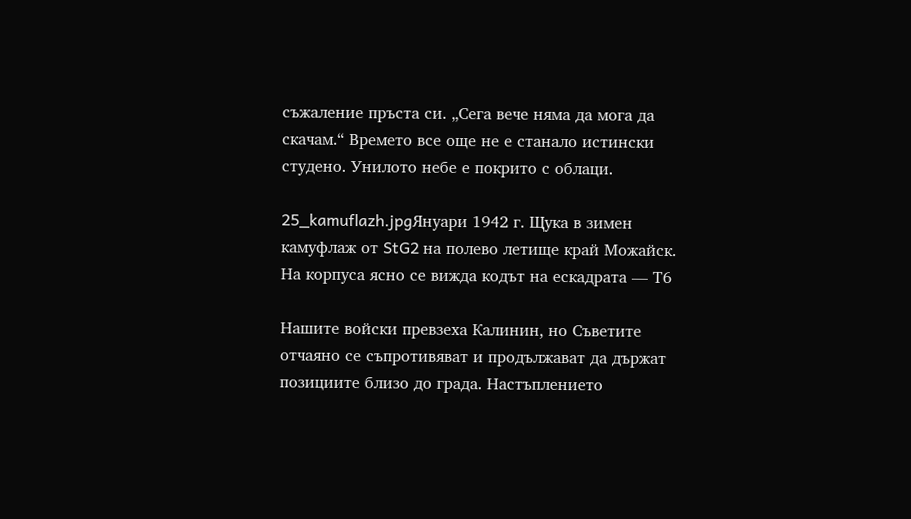съжаление пръста си. „Сега вече няма да мога да скачам.“ Времето все още не е станало истински студено. Унилото небе е покрито с облаци.

25_kamuflazh.jpgЯнуари 1942 г. Щука в зимен камуфлаж от StG2 на полево летище край Можайск. На корпуса ясно се вижда кодът на ескадрата — Т6

Нашите войски превзеха Калинин, но Съветите отчаяно се съпротивяват и продължават да държат позициите близо до града. Настъплението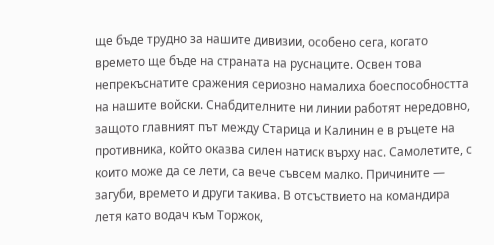ще бъде трудно за нашите дивизии, особено сега, когато времето ще бъде на страната на руснаците. Освен това непрекъснатите сражения сериозно намалиха боеспособността на нашите войски. Снабдителните ни линии работят нередовно, защото главният път между Старица и Калинин е в ръцете на противника, който оказва силен натиск върху нас. Самолетите, с които може да се лети, са вече съвсем малко. Причините — загуби, времето и други такива. В отсъствието на командира летя като водач към Торжок,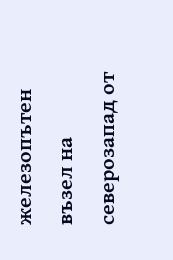железопътен възел на северозапад от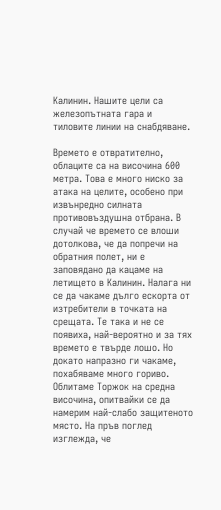Калинин. Нашите цели са железопътната гара и тиловите линии на снабдяване.

Времето е отвратително, облаците са на височина 600 метра. Това е много ниско за атака на целите, особено при извънредно силната противовъздушна отбрана. В случай че времето се влоши дотолкова, че да попречи на обратния полет, ни е заповядано да кацаме на летището в Калинин. Налага ни се да чакаме дълго ескорта от изтребители в точката на срещата. Те така и не се появиха, най-вероятно и за тях времето е твърде лошо. Но докато напразно ги чакаме, похабяваме много гориво. Облитаме Торжок на средна височина, опитвайки се да намерим най-слабо защитеното място. На пръв поглед изглежда, че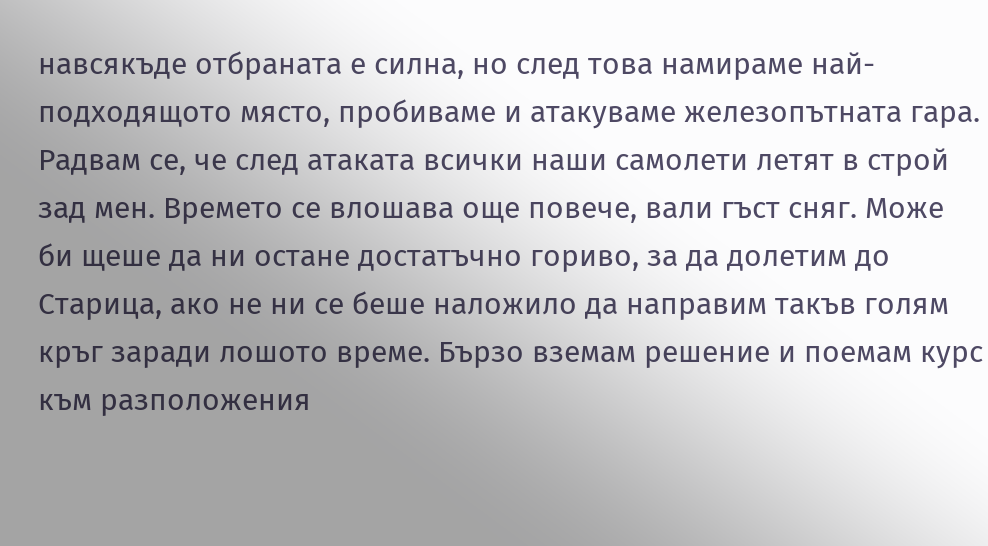навсякъде отбраната е силна, но след това намираме най-подходящото място, пробиваме и атакуваме железопътната гара. Радвам се, че след атаката всички наши самолети летят в строй зад мен. Времето се влошава още повече, вали гъст сняг. Може би щеше да ни остане достатъчно гориво, за да долетим до Старица, ако не ни се беше наложило да направим такъв голям кръг заради лошото време. Бързо вземам решение и поемам курс към разположения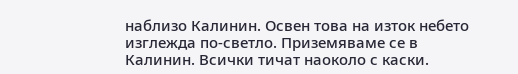наблизо Калинин. Освен това на изток небето изглежда по-светло. Приземяваме се в Калинин. Всички тичат наоколо с каски.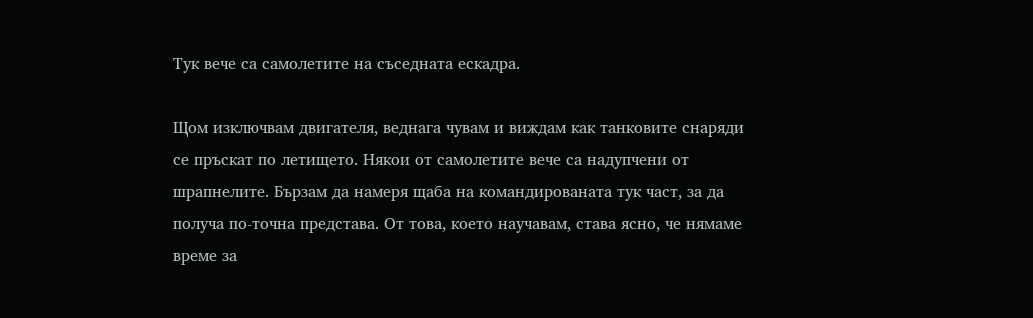Тук вече са самолетите на съседната ескадра.

Щом изключвам двигателя, веднага чувам и виждам как танковите снаряди се пръскат по летището. Някои от самолетите вече са надупчени от шрапнелите. Бързам да намеря щаба на командированата тук част, за да получа по-точна представа. От това, което научавам, става ясно, че нямаме време за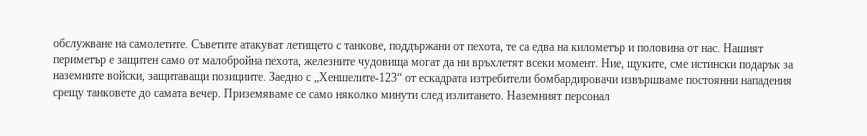обслужване на самолетите. Съветите атакуват летището с танкове, поддържани от пехота, те са едва на километър и половина от нас. Нашият периметър е защитен само от малобройна пехота, железните чудовища могат да ни връхлетят всеки момент. Ние, щуките, сме истински подарък за наземните войски, защитаващи позициите. Заедно с „Хеншелите-123“ от ескадрата изтребители бомбардировачи извършваме постоянни нападения срещу танковете до самата вечер. Приземяваме се само няколко минути след излитането. Наземният персонал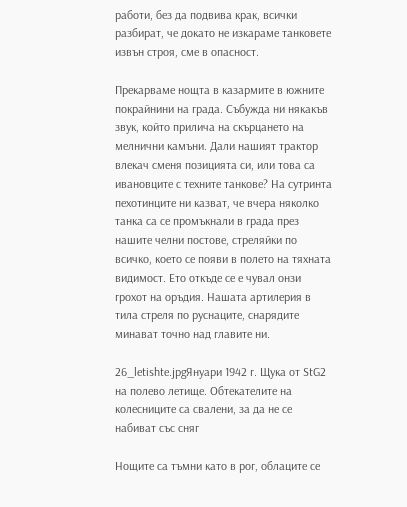работи, без да подвива крак, всички разбират, че докато не изкараме танковете извън строя, сме в опасност.

Прекарваме нощта в казармите в южните покрайнини на града. Събужда ни някакъв звук, който прилича на скърцането на мелнични камъни. Дали нашият трактор влекач сменя позицията си, или това са ивановците с техните танкове? На сутринта пехотинците ни казват, че вчера няколко танка са се промъкнали в града през нашите челни постове, стреляйки по всичко, което се появи в полето на тяхната видимост. Ето откъде се е чувал онзи грохот на оръдия. Нашата артилерия в тила стреля по руснаците, снарядите минават точно над главите ни.

26_letishte.jpgЯнуари 1942 г. Щука от StG2 на полево летище. Обтекателите на колесниците са свалени, за да не се набиват със сняг

Нощите са тъмни като в рог, облаците се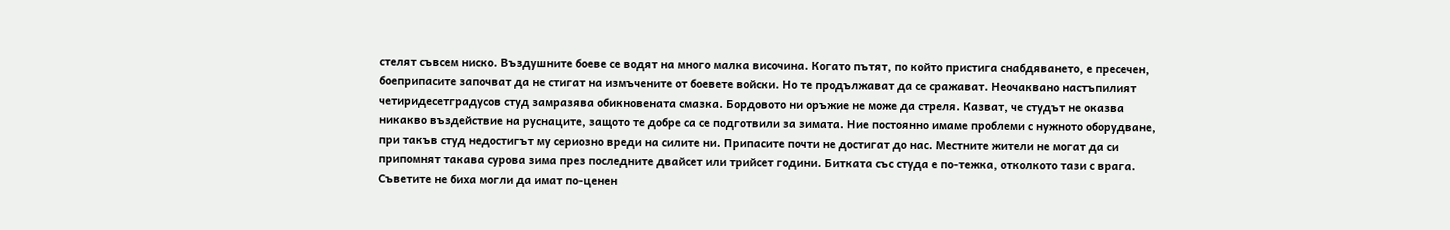стелят съвсем ниско. Въздушните боеве се водят на много малка височина. Когато пътят, по който пристига снабдяването, е пресечен, боеприпасите започват да не стигат на измъчените от боевете войски. Но те продължават да се сражават. Неочаквано настъпилият четиридесетградусов студ замразява обикновената смазка. Бордовото ни оръжие не може да стреля. Казват, че студът не оказва никакво въздействие на руснаците, защото те добре са се подготвили за зимата. Ние постоянно имаме проблеми с нужното оборудване, при такъв студ недостигът му сериозно вреди на силите ни. Припасите почти не достигат до нас. Местните жители не могат да си припомнят такава сурова зима през последните двайсет или трийсет години. Битката със студа е по-тежка, отколкото тази с врага. Съветите не биха могли да имат по-ценен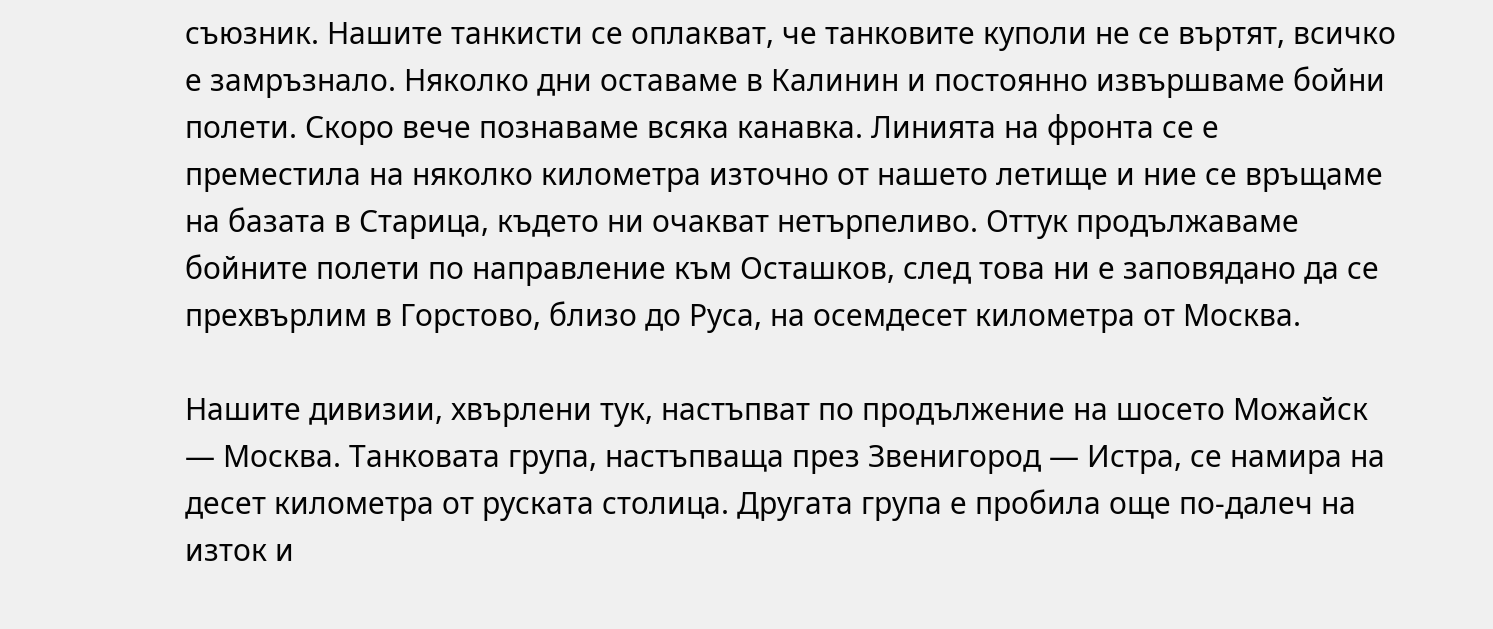съюзник. Нашите танкисти се оплакват, че танковите куполи не се въртят, всичко е замръзнало. Няколко дни оставаме в Калинин и постоянно извършваме бойни полети. Скоро вече познаваме всяка канавка. Линията на фронта се е преместила на няколко километра източно от нашето летище и ние се връщаме на базата в Старица, където ни очакват нетърпеливо. Оттук продължаваме бойните полети по направление към Осташков, след това ни е заповядано да се прехвърлим в Горстово, близо до Руса, на осемдесет километра от Москва.

Нашите дивизии, хвърлени тук, настъпват по продължение на шосето Можайск — Москва. Танковата група, настъпваща през Звенигород — Истра, се намира на десет километра от руската столица. Другата група е пробила още по-далеч на изток и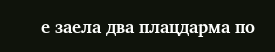е заела два плацдарма по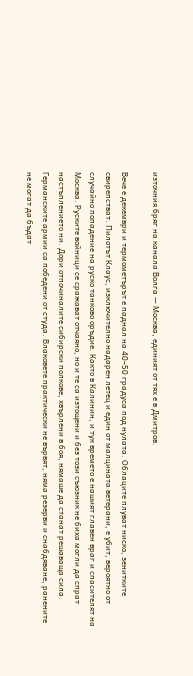източния бряг на канала Волга — Москва, единият от тях е в Дмитров.

Вече е декември и термометърът е паднал на 40–50 градуса под нулата. Облаците плуват ниско, зенитките свирепстват. Пилотът Клаус, изключително надарен летец и един от малцината ветерани, е убит, вероятно от случайно попадение на руско танково оръдие. Както в Калинин, и тук времето е нашият главен враг и спасителят на Москва. Руските войници се сражават отчаяно, но и те са изтощени и без този съюзник не биха могли да спрат настъплението ни. Дори отпочиналите сибирски полкове, хвърлени в боя, нямаше да станат решаваща сила. Германските армии са победени от студа. Влаковете практически не вървят, няма резерви и снабдяване, ранените не могат да бъдат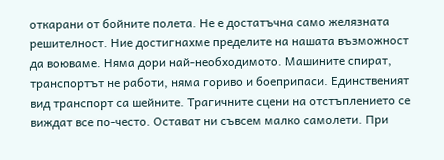откарани от бойните полета. Не е достатъчна само желязната решителност. Ние достигнахме пределите на нашата възможност да воюваме. Няма дори най-необходимото. Машините спират, транспортът не работи, няма гориво и боеприпаси. Единственият вид транспорт са шейните. Трагичните сцени на отстъплението се виждат все по-често. Остават ни съвсем малко самолети. При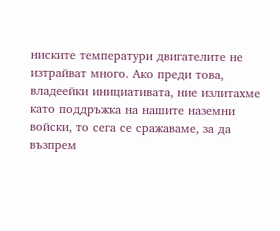ниските температури двигателите не изтрайват много. Ако преди това, владеейки инициативата, ние излитахме като поддръжка на нашите наземни войски, то сега се сражаваме, за да възпрем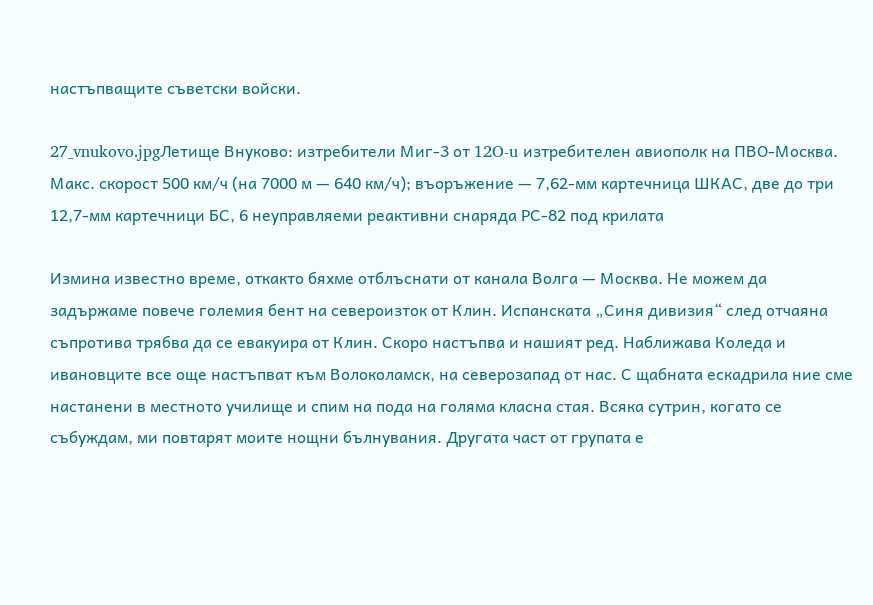настъпващите съветски войски.

27_vnukovo.jpgЛетище Внуково: изтребители Миг-3 от 12O-u изтребителен авиополк на ПВО-Москва. Макс. скорост 500 км/ч (на 7000 м — 640 км/ч); въоръжение — 7,62-мм картечница ШКАС, две до три 12,7-мм картечници БС, 6 неуправляеми реактивни снаряда РС-82 под крилата

Измина известно време, откакто бяхме отблъснати от канала Волга — Москва. Не можем да задържаме повече големия бент на североизток от Клин. Испанската „Синя дивизия“ след отчаяна съпротива трябва да се евакуира от Клин. Скоро настъпва и нашият ред. Наближава Коледа и ивановците все още настъпват към Волоколамск, на северозапад от нас. С щабната ескадрила ние сме настанени в местното училище и спим на пода на голяма класна стая. Всяка сутрин, когато се събуждам, ми повтарят моите нощни бълнувания. Другата част от групата е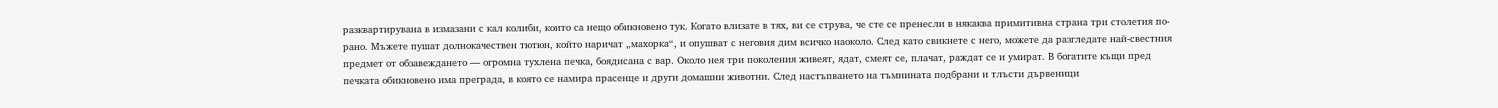разквартирувана в измазани с кал колиби, които са нещо обикновено тук. Когато влизате в тях, ви се струва, че сте се пренесли в някаква примитивна страна три столетия по-рано. Мъжете пушат долнокачествен тютюн, който наричат „махорка“, и опушват с неговия дим всичко наоколо. След като свикнете с него, можете да разгледате най-свестния предмет от обзавеждането — огромна тухлена печка, боядисана с вар. Около нея три поколения живеят, ядат, смеят се, плачат, раждат се и умират. В богатите къщи пред печката обикновено има преграда, в която се намира прасенце и други домашни животни. След настъпването на тъмнината подбрани и тлъсти дървеници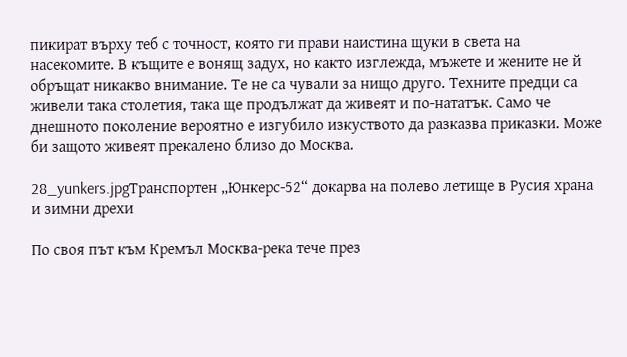пикират върху теб с точност, която ги прави наистина щуки в света на насекомите. В къщите е вонящ задух, но както изглежда, мъжете и жените не й обръщат никакво внимание. Те не са чували за нищо друго. Техните предци са живели така столетия, така ще продължат да живеят и по-нататък. Само че днешното поколение вероятно е изгубило изкуството да разказва приказки. Може би защото живеят прекалено близо до Москва.

28_yunkers.jpgТранспортен „Юнкерс-52“ докарва на полево летище в Русия храна и зимни дрехи

По своя път към Кремъл Москва-река тече през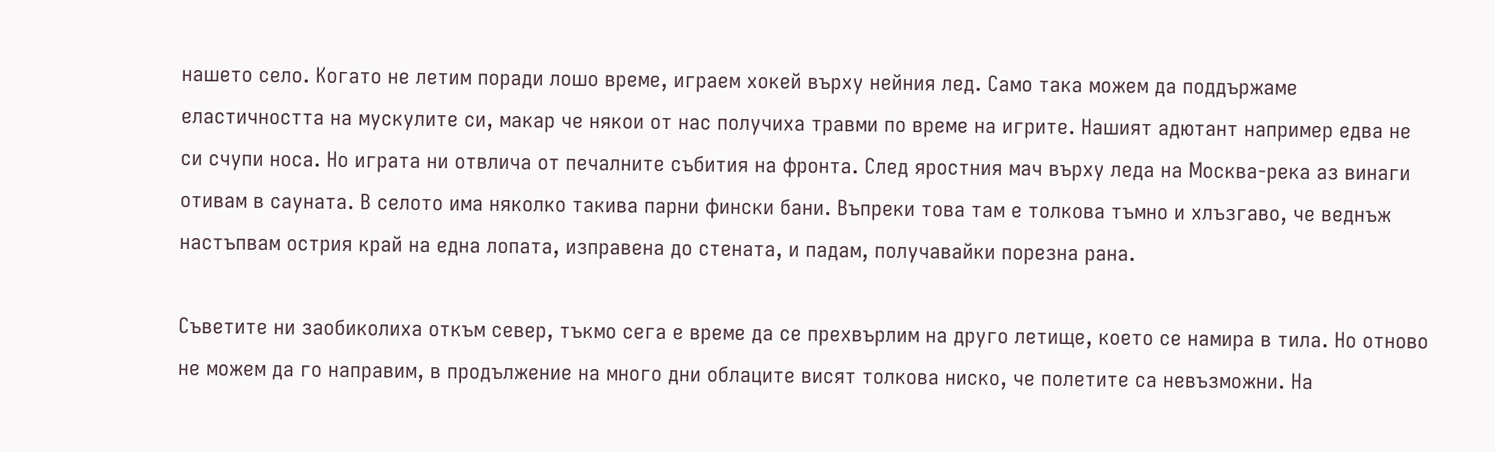нашето село. Когато не летим поради лошо време, играем хокей върху нейния лед. Само така можем да поддържаме еластичността на мускулите си, макар че някои от нас получиха травми по време на игрите. Нашият адютант например едва не си счупи носа. Но играта ни отвлича от печалните събития на фронта. След яростния мач върху леда на Москва-река аз винаги отивам в сауната. В селото има няколко такива парни фински бани. Въпреки това там е толкова тъмно и хлъзгаво, че веднъж настъпвам острия край на една лопата, изправена до стената, и падам, получавайки порезна рана.

Съветите ни заобиколиха откъм север, тъкмо сега е време да се прехвърлим на друго летище, което се намира в тила. Но отново не можем да го направим, в продължение на много дни облаците висят толкова ниско, че полетите са невъзможни. На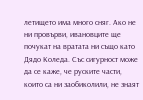летището има много сняг. Ако не ни провърви, ивановците ще почукат на вратата ни също като Дядо Коледа. Със сигурност може да се каже, че руските части, които са ни заобиколили, не знаят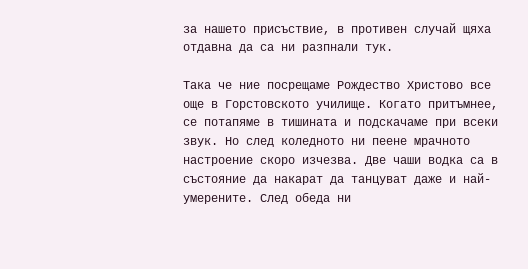за нашето присъствие, в противен случай щяха отдавна да са ни разпнали тук.

Така че ние посрещаме Рождество Христово все още в Горстовското училище. Когато притъмнее, се потапяме в тишината и подскачаме при всеки звук. Но след коледното ни пеене мрачното настроение скоро изчезва. Две чаши водка са в състояние да накарат да танцуват даже и най-умерените. След обеда ни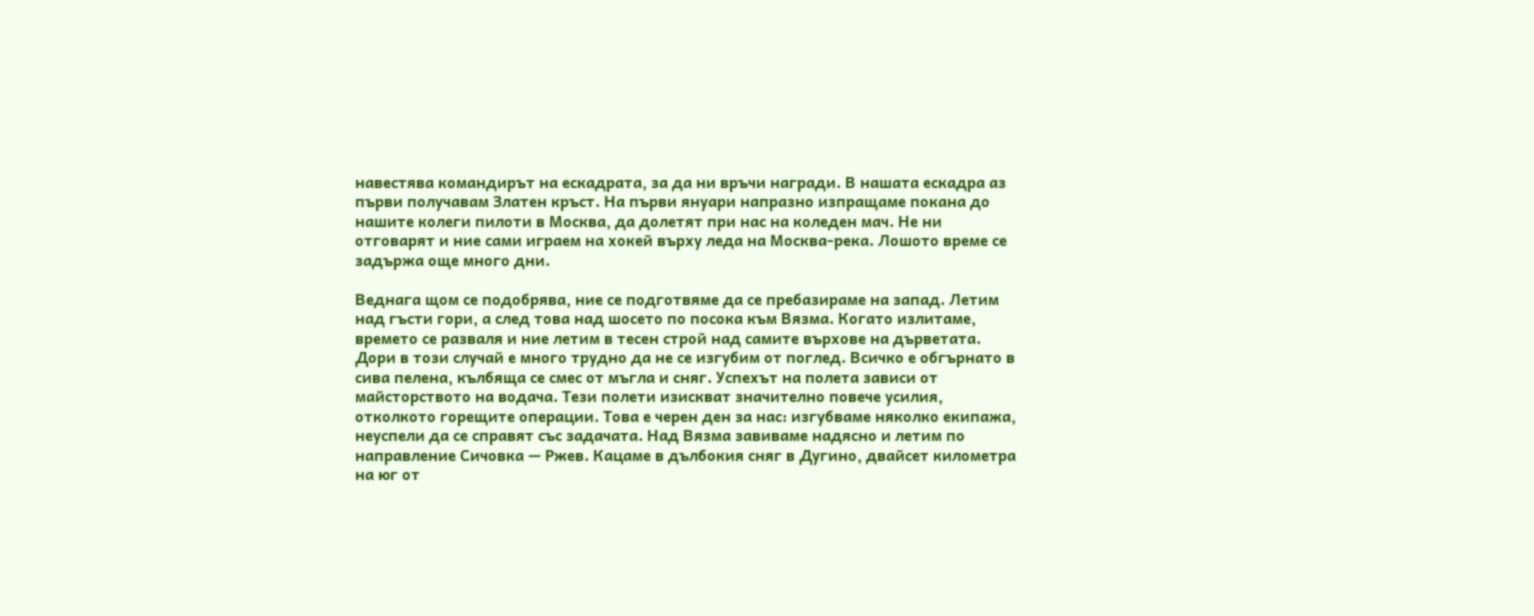навестява командирът на ескадрата, за да ни връчи награди. В нашата ескадра аз първи получавам Златен кръст. На първи януари напразно изпращаме покана до нашите колеги пилоти в Москва, да долетят при нас на коледен мач. Не ни отговарят и ние сами играем на хокей върху леда на Москва-река. Лошото време се задържа още много дни.

Веднага щом се подобрява, ние се подготвяме да се пребазираме на запад. Летим над гъсти гори, а след това над шосето по посока към Вязма. Когато излитаме, времето се разваля и ние летим в тесен строй над самите върхове на дърветата. Дори в този случай е много трудно да не се изгубим от поглед. Всичко е обгърнато в сива пелена, кълбяща се смес от мъгла и сняг. Успехът на полета зависи от майсторството на водача. Тези полети изискват значително повече усилия, отколкото горещите операции. Това е черен ден за нас: изгубваме няколко екипажа, неуспели да се справят със задачата. Над Вязма завиваме надясно и летим по направление Сичовка — Ржев. Кацаме в дълбокия сняг в Дугино, двайсет километра на юг от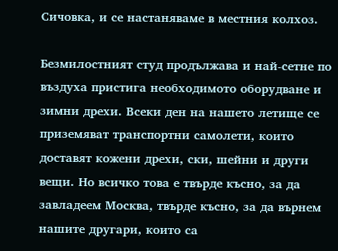Сичовка, и се настаняваме в местния колхоз.

Безмилостният студ продължава и най-сетне по въздуха пристига необходимото оборудване и зимни дрехи. Всеки ден на нашето летище се приземяват транспортни самолети, които доставят кожени дрехи, ски, шейни и други вещи. Но всичко това е твърде късно, за да завладеем Москва, твърде късно, за да върнем нашите другари, които са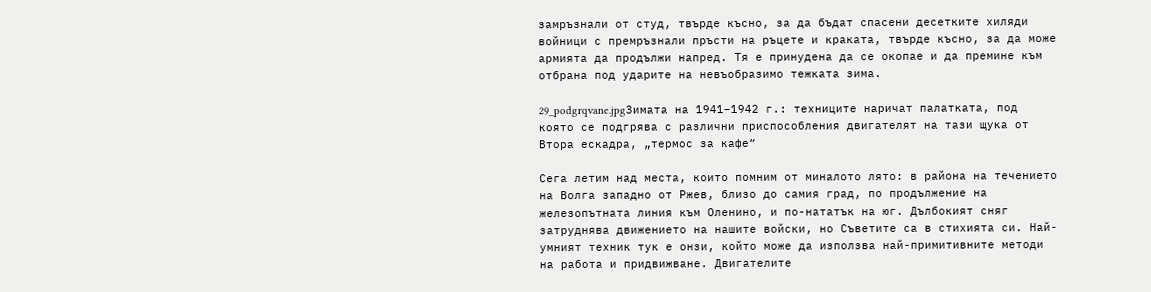замръзнали от студ, твърде късно, за да бъдат спасени десетките хиляди войници с премръзнали пръсти на ръцете и краката, твърде късно, за да може армията да продължи напред. Тя е принудена да се окопае и да премине към отбрана под ударите на невъобразимо тежката зима.

29_podgrqvane.jpgЗимата на 1941–1942 г.: техниците наричат палатката, под която се подгрява с различни приспособления двигателят на тази щука от Втора ескадра, „термос за кафе“

Сега летим над места, които помним от миналото лято: в района на течението на Волга западно от Ржев, близо до самия град, по продължение на железопътната линия към Оленино, и по-нататък на юг. Дълбокият сняг затруднява движението на нашите войски, но Съветите са в стихията си. Най-умният техник тук е онзи, който може да използва най-примитивните методи на работа и придвижване. Двигателите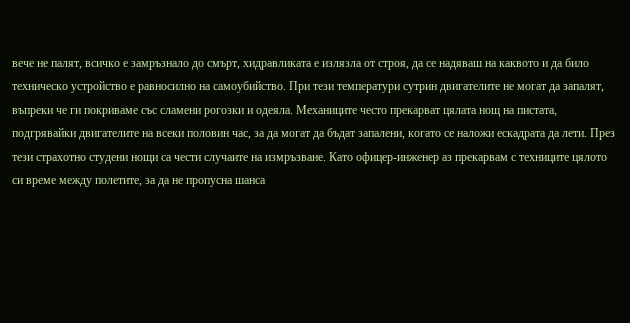вече не палят, всичко е замръзнало до смърт, хидравликата е излязла от строя, да се надяваш на каквото и да било техническо устройство е равносилно на самоубийство. При тези температури сутрин двигателите не могат да запалят, въпреки че ги покриваме със сламени рогозки и одеяла. Механиците често прекарват цялата нощ на пистата, подгрявайки двигателите на всеки половин час, за да могат да бъдат запалени, когато се наложи ескадрата да лети. През тези страхотно студени нощи са чести случаите на измръзване. Като офицер-инженер аз прекарвам с техниците цялото си време между полетите, за да не пропусна шанса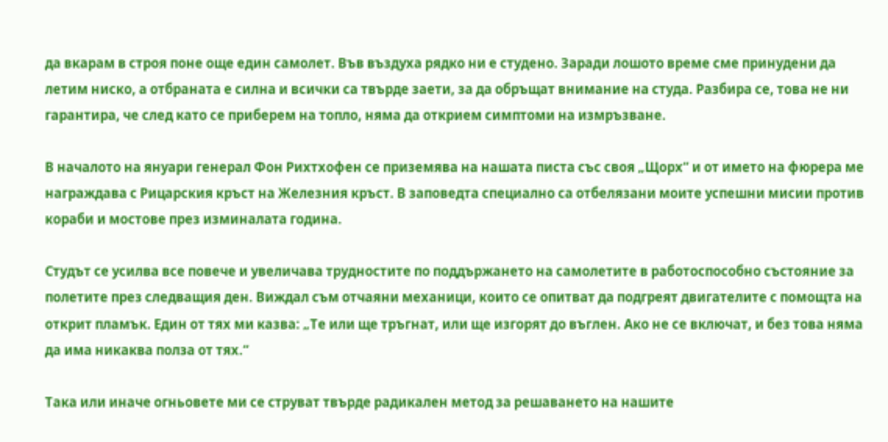да вкарам в строя поне още един самолет. Във въздуха рядко ни е студено. Заради лошото време сме принудени да летим ниско, а отбраната е силна и всички са твърде заети, за да обръщат внимание на студа. Разбира се, това не ни гарантира, че след като се приберем на топло, няма да открием симптоми на измръзване.

В началото на януари генерал Фон Рихтхофен се приземява на нашата писта със своя „Щорх“ и от името на фюрера ме награждава с Рицарския кръст на Железния кръст. В заповедта специално са отбелязани моите успешни мисии против кораби и мостове през изминалата година.

Студът се усилва все повече и увеличава трудностите по поддържането на самолетите в работоспособно състояние за полетите през следващия ден. Виждал съм отчаяни механици, които се опитват да подгреят двигателите с помощта на открит пламък. Един от тях ми казва: „Те или ще тръгнат, или ще изгорят до въглен. Ако не се включат, и без това няма да има никаква полза от тях.“

Така или иначе огньовете ми се струват твърде радикален метод за решаването на нашите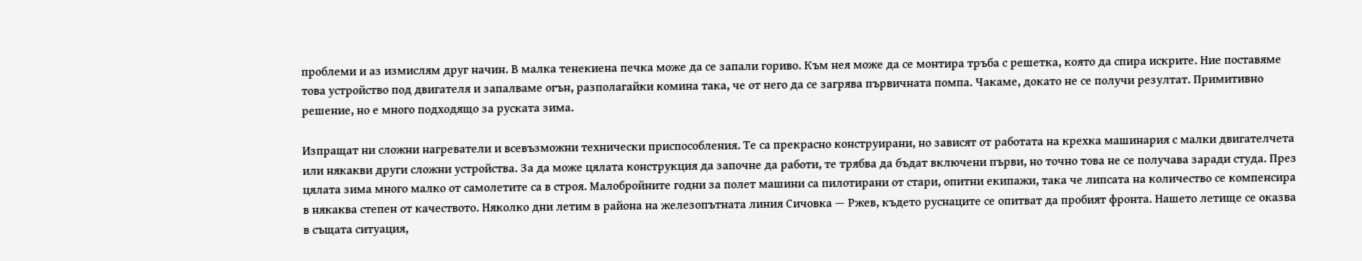проблеми и аз измислям друг начин. В малка тенекиена печка може да се запали гориво. Към нея може да се монтира тръба с решетка, която да спира искрите. Ние поставяме това устройство под двигателя и запалваме огън, разполагайки комина така, че от него да се загрява първичната помпа. Чакаме, докато не се получи резултат. Примитивно решение, но е много подходящо за руската зима.

Изпращат ни сложни нагреватели и всевъзможни технически приспособления. Те са прекрасно конструирани, но зависят от работата на крехка машинария с малки двигателчета или някакви други сложни устройства. За да може цялата конструкция да започне да работи, те трябва да бъдат включени първи, но точно това не се получава заради студа. През цялата зима много малко от самолетите са в строя. Малобройните годни за полет машини са пилотирани от стари, опитни екипажи, така че липсата на количество се компенсира в някаква степен от качеството. Няколко дни летим в района на железопътната линия Сичовка — Ржев, където руснаците се опитват да пробият фронта. Нашето летище се оказва в същата ситуация,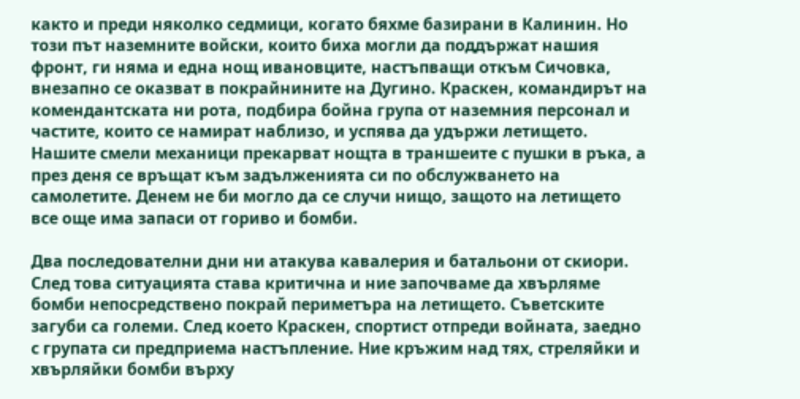както и преди няколко седмици, когато бяхме базирани в Калинин. Но този път наземните войски, които биха могли да поддържат нашия фронт, ги няма и една нощ ивановците, настъпващи откъм Сичовка, внезапно се оказват в покрайнините на Дугино. Краскен, командирът на комендантската ни рота, подбира бойна група от наземния персонал и частите, които се намират наблизо, и успява да удържи летището. Нашите смели механици прекарват нощта в траншеите с пушки в ръка, а през деня се връщат към задълженията си по обслужването на самолетите. Денем не би могло да се случи нищо, защото на летището все още има запаси от гориво и бомби.

Два последователни дни ни атакува кавалерия и батальони от скиори. След това ситуацията става критична и ние започваме да хвърляме бомби непосредствено покрай периметъра на летището. Съветските загуби са големи. След което Краскен, спортист отпреди войната, заедно с групата си предприема настъпление. Ние кръжим над тях, стреляйки и хвърляйки бомби върху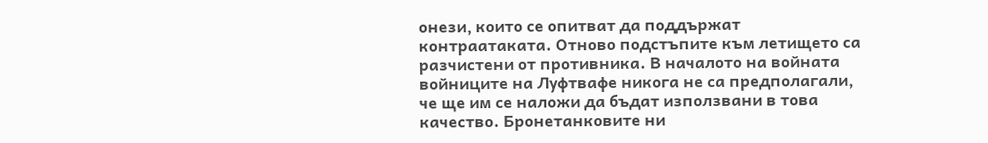онези, които се опитват да поддържат контраатаката. Отново подстъпите към летището са разчистени от противника. В началото на войната войниците на Луфтвафе никога не са предполагали, че ще им се наложи да бъдат използвани в това качество. Бронетанковите ни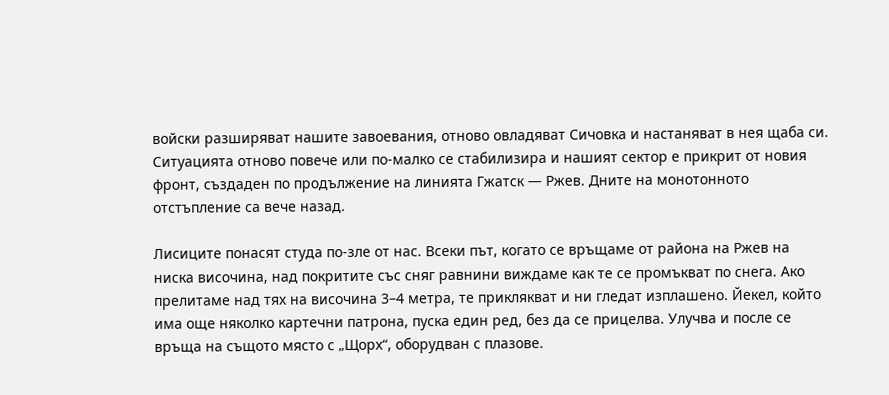войски разширяват нашите завоевания, отново овладяват Сичовка и настаняват в нея щаба си. Ситуацията отново повече или по-малко се стабилизира и нашият сектор е прикрит от новия фронт, създаден по продължение на линията Гжатск — Ржев. Дните на монотонното отстъпление са вече назад.

Лисиците понасят студа по-зле от нас. Всеки път, когато се връщаме от района на Ржев на ниска височина, над покритите със сняг равнини виждаме как те се промъкват по снега. Ако прелитаме над тях на височина 3–4 метра, те приклякват и ни гледат изплашено. Йекел, който има още няколко картечни патрона, пуска един ред, без да се прицелва. Улучва и после се връща на същото място с „Щорх“, оборудван с плазове.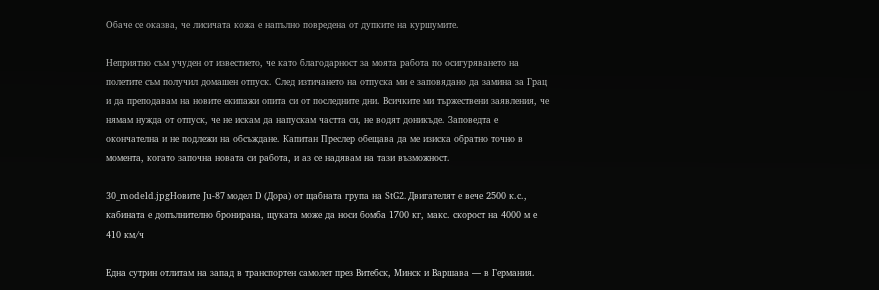Обаче се оказва, че лисичата кожа е напълно повредена от дупките на куршумите.

Неприятно съм учуден от известието, че като благодарност за моята работа по осигуряването на полетите съм получил домашен отпуск. След изтичането на отпуска ми е заповядано да замина за Грац и да преподавам на новите екипажи опита си от последните дни. Всичките ми тържествени заявления, че нямам нужда от отпуск, че не искам да напускам частта си, не водят доникъде. Заповедта е окончателна и не подлежи на обсъждане. Капитан Преслер обещава да ме изиска обратно точно в момента, когато започна новата си работа, и аз се надявам на тази възможност.

30_modeld.jpgНовите Ju-87 модел D (Дора) от щабната група на StG2. Двигателят е вече 2500 к.с., кабината е допълнително бронирана, щуката може да носи бомба 1700 кг, макс. скорост на 4000 м е 410 км/ч

Една сутрин отлитам на запад в транспортен самолет през Витебск, Минск и Варшава — в Германия.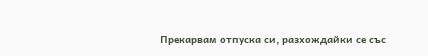Прекарвам отпуска си, разхождайки се със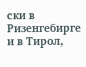ски в Ризенгебирге и в Тирол,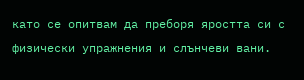като се опитвам да преборя яростта си с физически упражнения и слънчеви вани.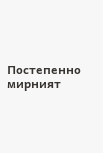Постепенно мирният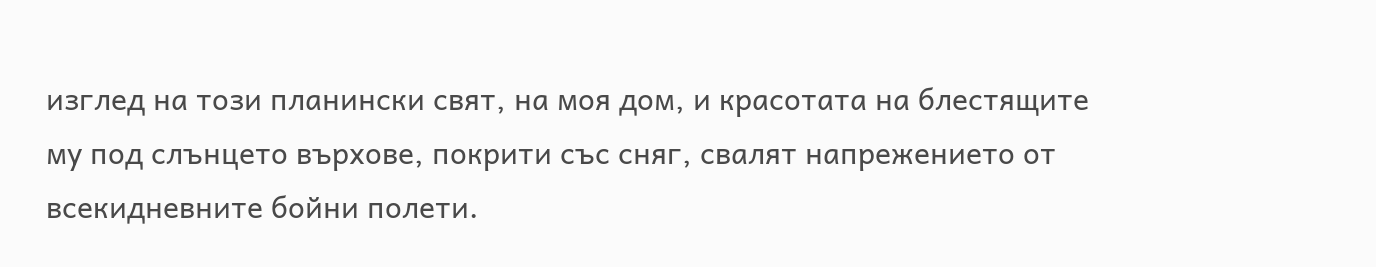изглед на този планински свят, на моя дом, и красотата на блестящите му под слънцето върхове, покрити със сняг, свалят напрежението от всекидневните бойни полети.